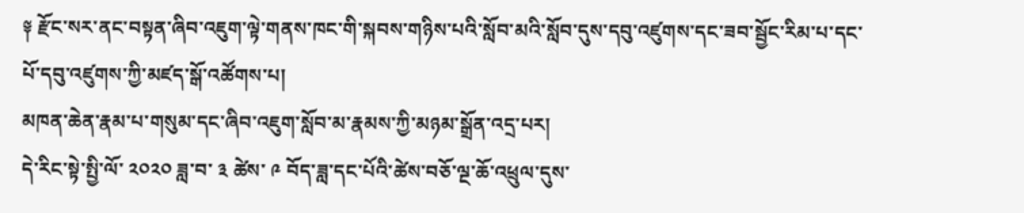༈ རྫོང་སར་ནང་བསྟན་ཞིབ་འཇུག་ལྟེ་གནས་ཁང་གི་སྐབས་གཉིས་པའི་སློབ་མའི་སློབ་དུས་དབུ་འཛུགས་དང་ཟབ་སྦྱོང་རིམ་པ་དང་པོ་དབུ་འཛུགས་ཀྱི་མཛད་སྒོ་འཚོགས་པ།
མཁན་ཆེན་རྣམ་པ་གསུམ་དང་ཞིབ་འཇུག་སློབ་མ་རྣམས་ཀྱི་མཉམ་སྒྲོན་འདྲ་པར།
དེ་རིང་སྟེ་སྤྱི་ལོ་ ༢༠༢༠ ཟླ་བ་ ༣ ཚེས་ ༩ བོད་ཟླ་དང་པོའི་ཚེས་བཅོ་ལྔ་ཆོ་འཕྲུལ་དུས་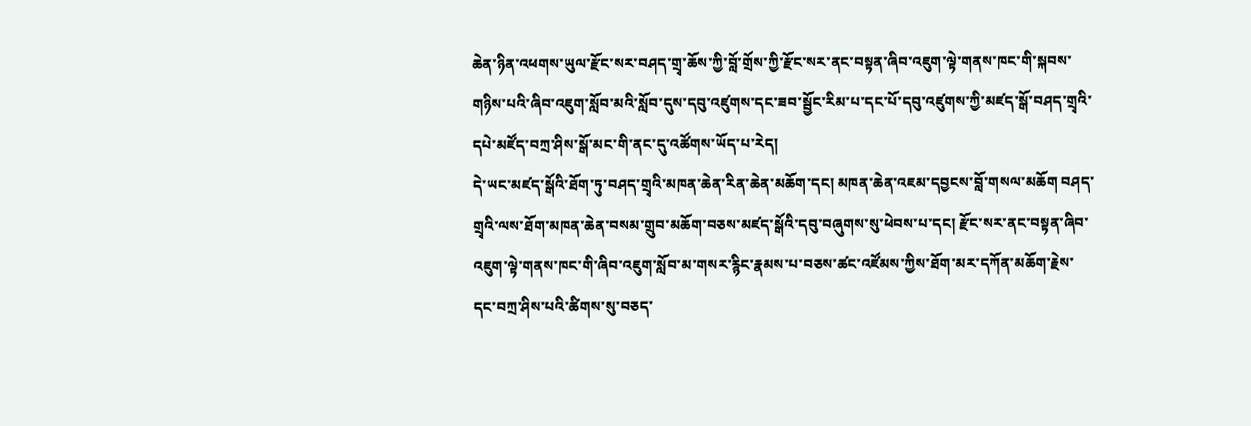ཆེན་ཉིན་འཕགས་ཡུལ་རྫོང་སར་བཤད་གྲྭ་ཆོས་ཀྱི་བློ་གྲོས་ཀྱི་རྫོང་སར་ནང་བསྟན་ཞིབ་འཇུག་ལྟེ་གནས་ཁང་གི་སྐབས་གཉིས་པའི་ཞིབ་འཇུག་སློབ་མའི་སློབ་དུས་དབུ་འཛུགས་དང་ཟབ་སྦྱོང་རིམ་པ་དང་པོ་དབུ་འཛུགས་ཀྱི་མཛད་སྒོ་བཤད་གྲྭའི་དཔེ་མཛོད་བཀྲ་ཤིས་སྒོ་མང་གི་ནང་དུ་འཚོགས་ཡོད་པ་རེད།
དེ་ཡང་མཛད་སྒོའི་ཐོག་ཏུ་བཤད་གྲྭའི་མཁན་ཆེན་རིན་ཆེན་མཆོག་དང། མཁན་ཆེན་འཇམ་དབྱངས་བློ་གསལ་མཆོག བཤད་གྲྭའི་ལས་ཐོག་མཁན་ཆེན་བསམ་གྲུབ་མཆོག་བཅས་མཛད་སྒོའི་དབུ་བཞུགས་སུ་ཕེབས་པ་དང། རྫོང་སར་ནང་བསྟན་ཞིབ་འཇུག་ལྟེ་གནས་ཁང་གི་ཞིབ་འཇུག་སློབ་མ་གསར་རྙིང་རྣམས་པ་བཅས་ཚང་འཛོམས་ཀྱིས་ཐོག་མར་དཀོན་མཆོག་རྗེས་དང་བཀྲ་ཤིས་པའི་ཚིགས་སུ་བཅད་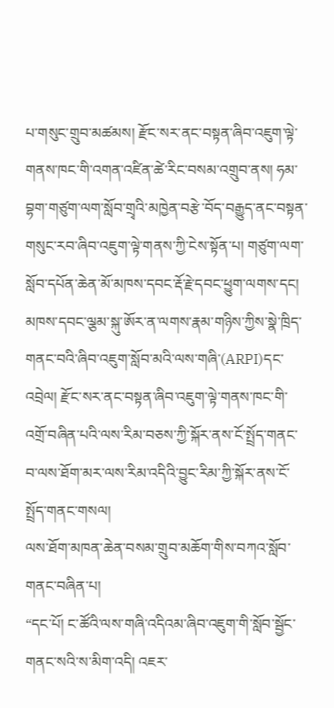པ་གསུང་གྲུབ་མཚམས། རྫོང་སར་ནང་བསྟན་ཞིབ་འཇུག་ལྟེ་གནས་ཁང་གི་འགན་འཛིན་ཚེ་རིང་བསམ་འགྲུབ་ནས། ཧམ་བྷག་གཙུག་ལག་སློབ་གྲྭའི་མཁྱེན་བརྩེ་བོད་བརྒྱུད་ནང་བསྟན་གསུང་རབ་ཞིབ་འཇུག་ལྟེ་གནས་ཀྱི་ངེས་སྟོན་པ། གཙུག་ལག་སློབ་དཔོན་ཆེན་མོ་མཁས་དབང་རྡོ་རྗེ་དབང་ཕྱུག་ལགས་དང། མཁས་དབང་ལྕམ་སྐུ་ཨོར་ན་ལགས་རྣམ་གཉིས་ཀྱིས་སྣེ་ཁྲིད་གནང་བའི་ཞིབ་འཇུག་སློབ་མའི་ལས་གཞི་(ARPI)དང་འབྲེལ། རྫོང་སར་ནང་བསྟན་ཞིབ་འཇུག་ལྟེ་གནས་ཁང་གི་འགྲོ་བཞིན་པའི་ལས་རིམ་བཅས་ཀྱི་སྐོར་ནས་ངོ་སྤྲོད་གནང་བ་ལས་ཐོག་མར་ལས་རིམ་འདིའི་བྱུང་རིམ་ཀྱི་སྐོར་ནས་ངོ་སྤྲོད་གནང་གསལ།
ལས་ཐོག་མཁན་ཆེན་བསམ་གྲུབ་མཆོག་གིས་བཀའ་སློབ་གནང་བཞིན་པ།
“དང་པོ། ང་ཚོའི་ལས་གཞི་འདིའམ་ཞིབ་འཇུག་གི་སློབ་སྦྱོང་གནང་སའི་ས་མིག་འདི། འཇར་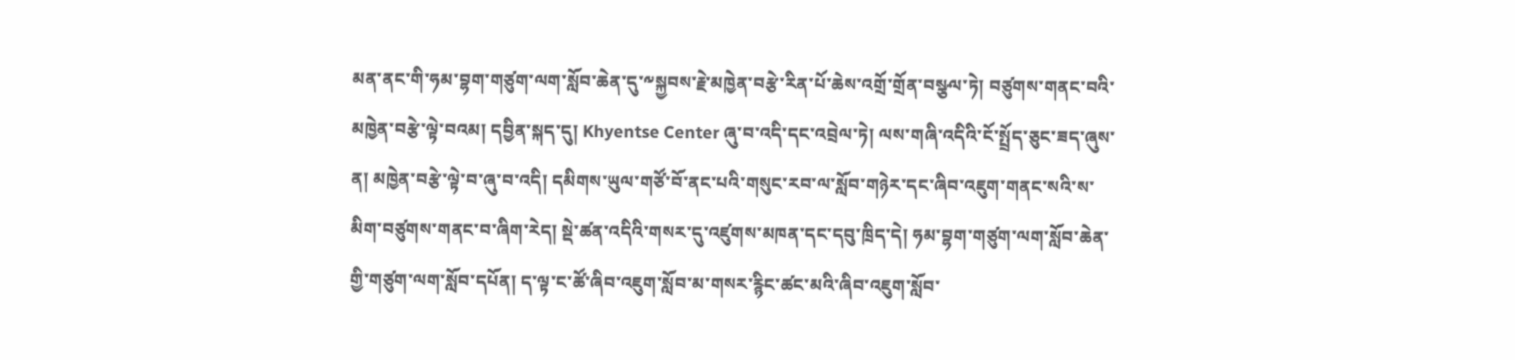མན་ནང་གི་ཧམ་བྷག་གཙུག་ལག་སློབ་ཆེན་དུ་༸སྐྱབས་རྗེ་མཁྱེན་བརྩེ་རིན་པོ་ཆེས་འགྲོ་གྲོན་བསྩལ་ཏེ། བཙུགས་གནང་བའི་མཁྱེན་བརྩེ་ལྟེ་བའམ། དབྱིན་སྐད་དུ། Khyentse Center ཞུ་བ་འདི་དང་འབྲེལ་ཏེ། ལས་གཞི་འདིའི་ངོ་སྤྲོད་ཅུང་ཟད་ཞུས་ན། མཁྱེན་བརྩེ་ལྟེ་བ་ཞུ་བ་འདི། དམིགས་ཡུལ་གཙོ་བོ་ནང་པའི་གསུང་རབ་ལ་སློབ་གཉེར་དང་ཞིབ་འཇུག་གནང་སའི་ས་མིག་བཙུགས་གནང་བ་ཞིག་རེད། སྡེ་ཚན་འདིའི་གསར་དུ་འཛུགས་མཁན་དང་དབུ་ཁྲིད་དེ། ཧམ་བྷག་གཙུག་ལག་སློབ་ཆེན་གྱི་གཙུག་ལག་སློབ་དཔོན། ད་ལྟ་ང་ཚོ་ཞིབ་འཇུག་སློབ་མ་གསར་རྙིང་ཚང་མའི་ཞིབ་འཇུག་སློབ་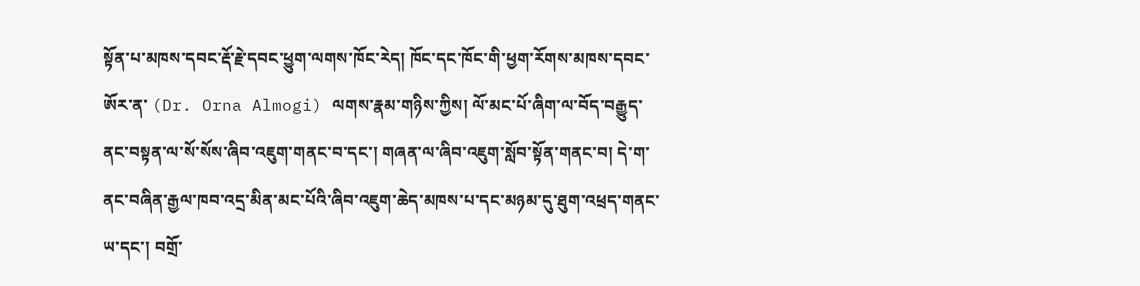སྟོན་པ་མཁས་དབང་རྡོ་རྗེ་དབང་ཕྱུག་ལགས་ཁོང་རེད། ཁོང་དང་ཁོང་གི་ཕྱག་རོགས་མཁས་དབང་ཨོར་ན་ (Dr. Orna Almogi) ལགས་རྣམ་གཉིས་ཀྱིས། ལོ་མང་པོ་ཞིག་ལ་བོད་བརྒྱུད་ནང་བསྟན་ལ་སོ་སོས་ཞིབ་འཇུག་གནང་བ་དང་། གཞན་ལ་ཞིབ་འཇུག་སློབ་སྟོན་གནང་བ། དེ་ག་ནང་བཞིན་རྒྱལ་ཁབ་འདྲ་མིན་མང་པོའི་ཞིབ་འཇུག་ཆེད་མཁས་པ་དང་མཉམ་དུ་ཐུག་འཕྲད་གནང་ཡ་དང་། བགྲོ་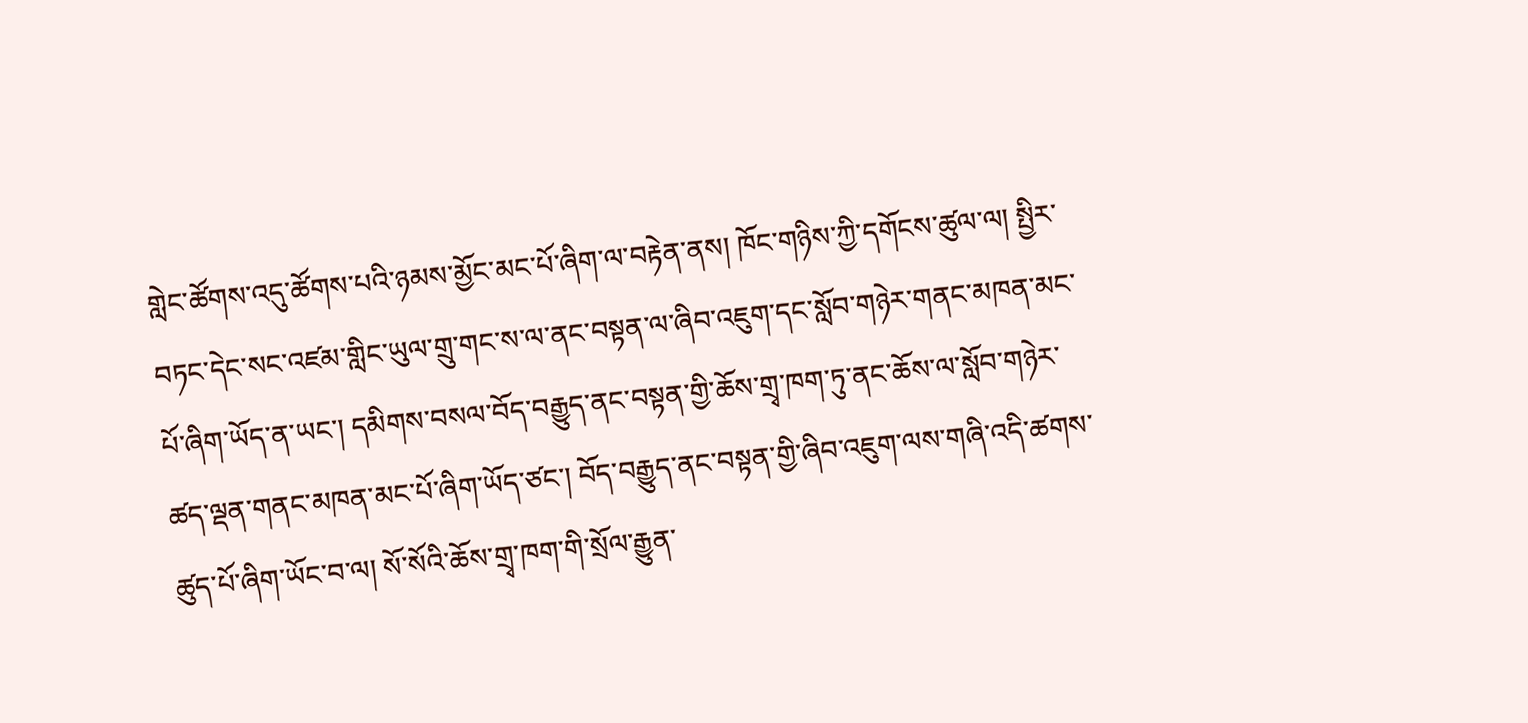གླེང་ཚོགས་འདུ་ཚོགས་པའི་ཉམས་མྱོང་མང་པོ་ཞིག་ལ་བརྟེན་ནས། ཁོང་གཉིས་ཀྱི་དགོངས་ཚུལ་ལ། སྤྱིར་བཏང་དེང་སང་འཛམ་གླིང་ཡུལ་གྲུ་གང་ས་ལ་ནང་བསྟན་ལ་ཞིབ་འཇུག་དང་སློབ་གཉེར་གནང་མཁན་མང་པོ་ཞིག་ཡོད་ན་ཡང་། དམིགས་བསལ་བོད་བརྒྱུད་ནང་བསྟན་གྱི་ཆོས་གྲྭ་ཁག་ཏུ་ནང་ཆོས་ལ་སློབ་གཉེར་ཚད་ལྡན་གནང་མཁན་མང་པོ་ཞིག་ཡོད་ཙང་། བོད་བརྒྱུད་ནང་བསྟན་གྱི་ཞིབ་འཇུག་ལས་གཞི་འདི་ཚགས་ཚུད་པོ་ཞིག་ཡོང་བ་ལ། སོ་སོའི་ཆོས་གྲྭ་ཁག་གི་སྲོལ་རྒྱུན་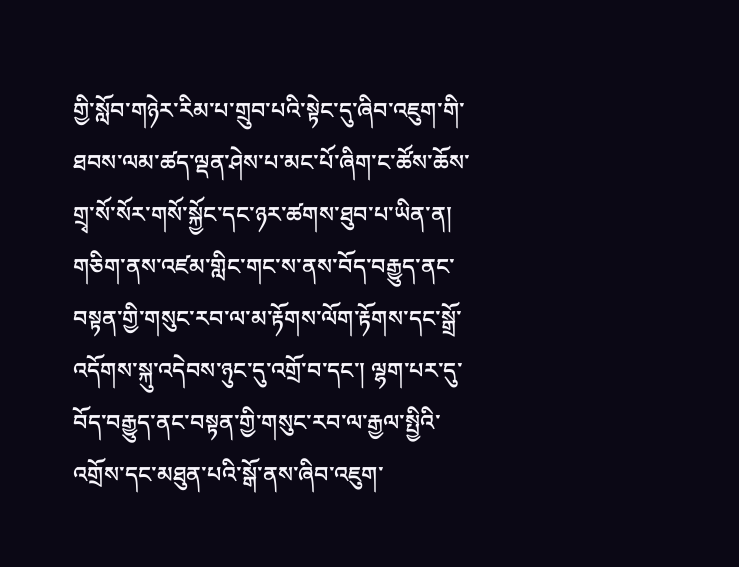གྱི་སློབ་གཉེར་རིམ་པ་གྲུབ་པའི་སྟེང་དུ་ཞིབ་འཇུག་གི་ཐབས་ལམ་ཚད་ལྡན་ཤེས་པ་མང་པོ་ཞིག་ང་ཚོས་ཆོས་གྲྭ་སོ་སོར་གསོ་སྐྱོང་དང་ཉར་ཚགས་ཐུབ་པ་ཡིན་ན། གཅིག་ནས་འཛམ་གླིང་གང་ས་ནས་བོད་བརྒྱུད་ནང་བསྟན་གྱི་གསུང་རབ་ལ་མ་རྟོགས་ལོག་རྟོགས་དང་སྒྲོ་འདོགས་སྐུ་འདེབས་ཉུང་དུ་འགྲོ་བ་དང་། ལྷག་པར་དུ་བོད་བརྒྱུད་ནང་བསྟན་གྱི་གསུང་རབ་ལ་རྒྱལ་སྤྱིའི་འགྲོས་དང་མཐུན་པའི་སྒོ་ནས་ཞིབ་འཇུག་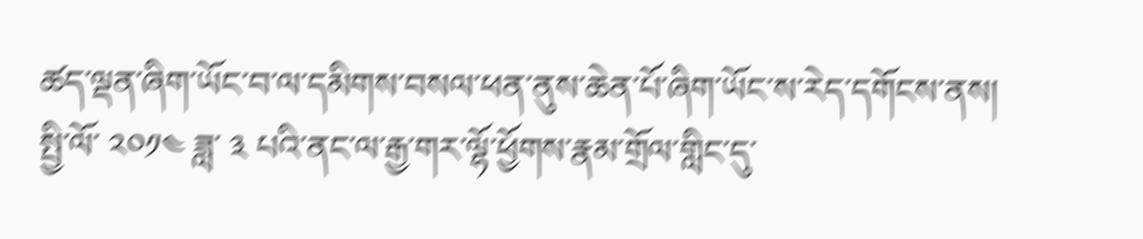ཚད་ལྡན་ཞིག་ཡོང་བ་ལ་དམིགས་བསལ་ཕན་ནུས་ཆེན་པོ་ཞིག་ཡོང་ས་རེད་དགོངས་ནས། སྤྱི་ལོ་ ༢༠༡༤ ཟླ་ ༣ པའི་ནང་ལ་རྒྱ་གར་ལྷོ་ཕྱོགས་རྣམ་གྲོལ་གླིང་དུ་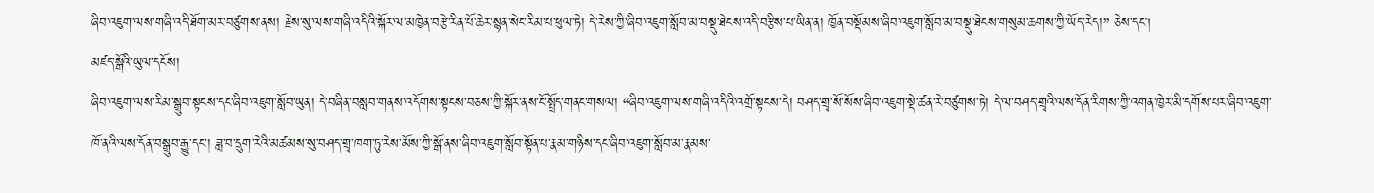ཞིབ་འཇུག་ལས་གཞི་འདི་ཐོག་མར་བཙུགས་ནས། རྗེས་སུ་ལས་གཞི་འདིའི་སྐོར་ལ་མཁྱེན་བརྩེ་རིན་པོ་ཆེར་སྙན་སེང་རིམ་པ་ཕུལ་ཏེ། དེ་རེས་ཀྱི་ཞིབ་འཇུག་སློབ་མ་བསྡུ་ཐེངས་འདི་བརྩིས་པ་ཡིན་ན། ཁྱོན་བསྡོམས་ཞིབ་འཇུག་སློབ་མ་བསྡུ་ཐེངས་གསུམ་ཆགས་ཀྱི་ཡོད་རེད།” ཅེས་དང།
མཛད་སྒོའི་ཡུལ་དངོས།
ཞིབ་འཇུག་ལས་རིམ་སྒྲུབ་སྟངས་དང་ཞིབ་འཇུག་སློབ་ཡུན། དེ་བཞིན་བསླབ་གནས་འདོགས་སྟངས་བཅས་ཀྱི་སྐོར་ནས་ངོ་སྤྲོད་གནང་གསལ། “ཞིབ་འཇུག་ལས་གཞི་འདིའི་འགྲོ་སྟངས་དེ། བཤད་གྲྭ་སོ་སོས་ཞིབ་འཇུག་སྡེ་ཚན་རེ་བཙུགས་ཏེ། དེ་ལ་བཤད་གྲྭའི་ལས་དོན་རིགས་ཀྱི་འགན་ཁྱེར་མི་དགོས་པར་ཞིབ་འཇུག་ཁོ་ནའི་ལས་དོན་བསྒྲུབ་རྒྱུ་དང་། ཟླ་བ་དྲུག་རེའི་མཚམས་སུ་བཤད་གྲྭ་ཁག་ཏུ་རེས་མོས་ཀྱི་སྒོ་ནས་ཞིབ་འཇུག་སློབ་སྟོན་པ་རྣམ་གཉིས་དང་ཞིབ་འཇུག་སློབ་མ་རྣམས་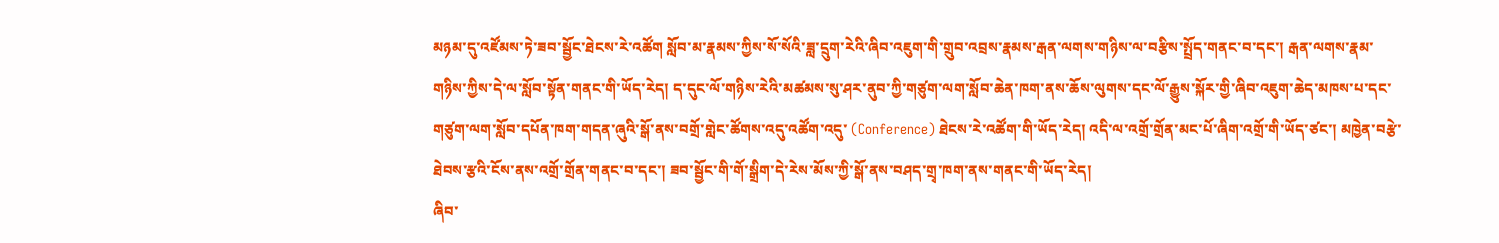མཉམ་དུ་འཛོམས་ཏེ་ཟབ་སྦྱོང་ཐེངས་རེ་འཚོག སློབ་མ་རྣམས་ཀྱིས་སོ་སོའི་ཟླ་དྲུག་རེའི་ཞིབ་འཇུག་གི་གྲུབ་འབྲས་རྣམས་རྒན་ལགས་གཉིས་ལ་བརྩིས་སྤྲོད་གནང་བ་དང་། རྒན་ལགས་རྣམ་གཉིས་ཀྱིས་དེ་ལ་སློབ་སྟོན་གནང་གི་ཡོད་རེད། ད་དུང་ལོ་གཉིས་རེའི་མཚམས་སུ་ཤར་ནུབ་ཀྱི་གཙུག་ལག་སློབ་ཆེན་ཁག་ནས་ཆོས་ལུགས་དང་ལོ་རྒྱུས་སྐོར་གྱི་ཞིབ་འཇུག་ཆེད་མཁས་པ་དང་གཙུག་ལག་སློབ་དཔོན་ཁག་གདན་ཞུའི་སྒོ་ནས་བགྲོ་གླེང་ཚོགས་འདུ་འཚོག་འདུ་ (Conference) ཐེངས་རེ་འཚོག་གི་ཡོད་རེད། འདི་ལ་འགྲོ་གྲོན་མང་པོ་ཞིག་འགྲོ་གི་ཡོད་ཙང་། མཁྱེན་བརྩེ་ཐེབས་རྩའི་ངོས་ནས་འགྲོ་གྲོན་གནང་བ་དང་། ཟབ་སྦྱོང་གི་གོ་སྒྲིག་དེ་རེས་མོས་ཀྱི་སྒོ་ནས་བཤད་གྲྭ་ཁག་ནས་གནང་གི་ཡོད་རེད།
ཞིབ་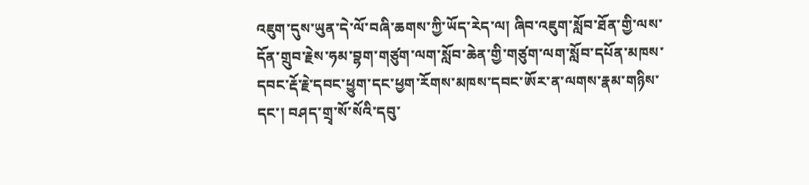འཇུག་དུས་ཡུན་དེ་ལོ་བཞི་ཆགས་ཀྱི་ཡོད་རེད་ལ། ཞིབ་འཇུག་སློབ་ཐོན་གྱི་ལས་དོན་གྲུབ་རྗེས་ཧམ་བྷག་གཙུག་ལག་སློབ་ཆེན་གྱི་གཙུག་ལག་སློབ་དཔོན་མཁས་དབང་རྡོ་རྗེ་དབང་ཕྱུག་དང་ཕྱག་རོགས་མཁས་དབང་ཨོར་ན་ལགས་རྣམ་གཉིས་དང་། བཤད་གྲྭ་སོ་སོའི་དབུ་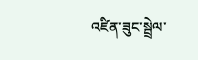འཛིན་ཟུང་སྦྲེལ་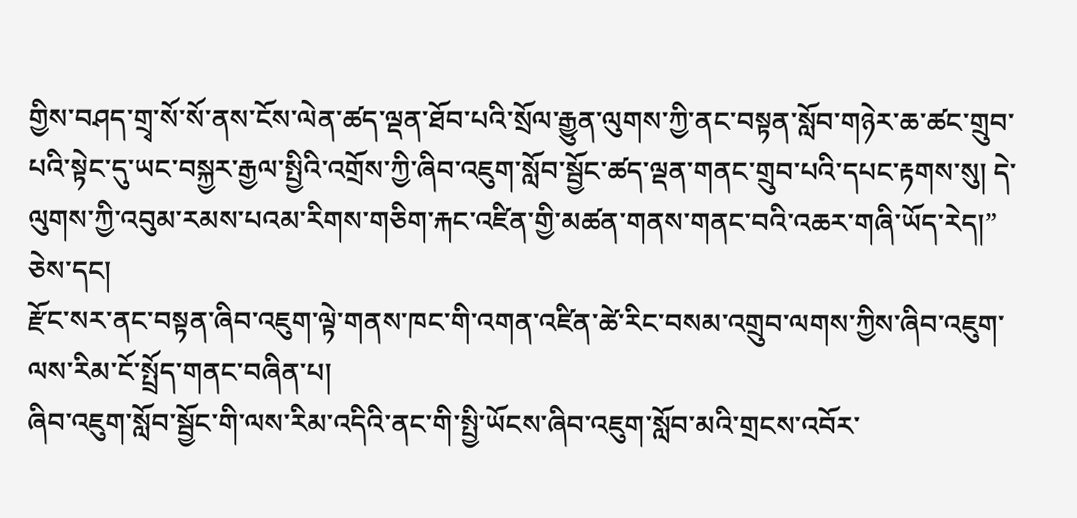གྱིས་བཤད་གྲྭ་སོ་སོ་ནས་ངོས་ལེན་ཚད་ལྡན་ཐོབ་པའི་སྲོལ་རྒྱུན་ལུགས་ཀྱི་ནང་བསྟན་སློབ་གཉེར་ཆ་ཚང་གྲུབ་པའི་སྟེང་དུ་ཡང་བསྐྱར་རྒྱལ་སྤྱིའི་འགྲོས་ཀྱི་ཞིབ་འཇུག་སློབ་སྦྱོང་ཚད་ལྡན་གནང་གྲུབ་པའི་དཔང་རྟགས་སུ། དེ་ལུགས་ཀྱི་འབུམ་རམས་པའམ་རིགས་གཅིག་རྐང་འཛིན་གྱི་མཚན་གནས་གནང་བའི་འཆར་གཞི་ཡོད་རེད།” ཅེས་དང།
རྫོང་སར་ནང་བསྟན་ཞིབ་འཇུག་ལྟེ་གནས་ཁང་གི་འགན་འཛིན་ཚེ་རིང་བསམ་འགྲུབ་ལགས་ཀྱིས་ཞིབ་འཇུག་ལས་རིམ་ངོ་སྤྲོད་གནང་བཞིན་པ།
ཞིབ་འཇུག་སློབ་སྦྱོང་གི་ལས་རིམ་འདིའི་ནང་གི་སྤྱི་ཡོངས་ཞིབ་འཇུག་སློབ་མའི་གྲངས་འབོར་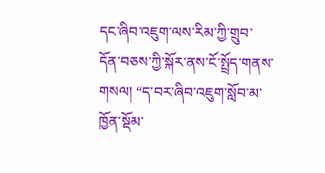དང་ཞིབ་འཇུག་ལས་རིམ་ཀྱི་གྲུབ་དོན་བཅས་ཀྱི་སྐོར་ནས་ངོ་སྤྲོད་གནས་གསལ། “ད་བར་ཞིབ་འཇུག་སློབ་མ་ཁྱོན་སྡོམ་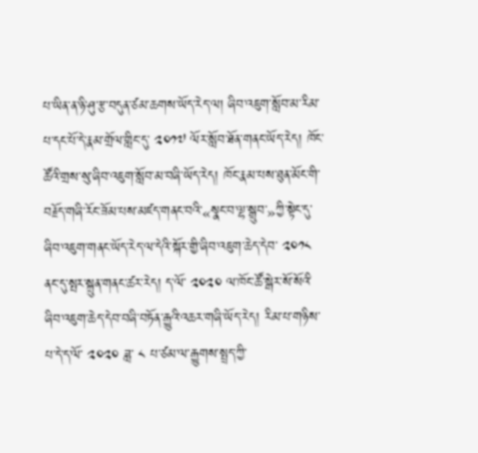པ་ཡིན་ན་ཉི་ཤུ་རྩ་བདུན་ཙམ་ཆགས་ཡོད་རེད་ལ། ཞིབ་འཇུག་སློབ་མ་རིམ་པ་དང་པོ་དེ་རྣམ་གྲོལ་གླིང་དུ་ ༢༠༡༧ ལོར་སློབ་ཐོན་གནང་ཡོད་རེད། ཁོང་ཚོའི་གྲས་སུ་ཞིབ་འཇུག་སློབ་མ་བཞི་ཡོད་རེད། ཁོང་རྣམ་པས་ཐུན་མོང་གི་བརྗོད་གཞི་རོང་ཟོམ་པས་མཛད་གནང་བའི་«སྣང་བ་ལྷ་སྒྲུབ་»ཀྱི་སྟེང་དུ་ཞིབ་འཇུག་གནང་ཡོད་རེད་ལ་དེའི་སྐོར་གྱི་ཞིབ་འཇུག་ཆེད་དེབ་ ༢༠༡༨ ནང་དུ་སྤར་སྐྲུན་གནང་ཚར་རེད། ད་ལོ་ ༢༠༢༠ ལ་ཁོང་ཚོ་སྒེར་སོ་སོའི་ཞིབ་འཇུག་ཆེད་དེབ་བཞི་བཏོན་རྒྱུའི་འཆར་གཞི་ཡོད་རེད། རིམ་པ་གཉིས་པ་དེ་ད་ལོ་ ༢༠༢༠ ཟླ་ ༨ པ་ཙམ་ལ་རྒྱུགས་སྤྲད་ཀྱི་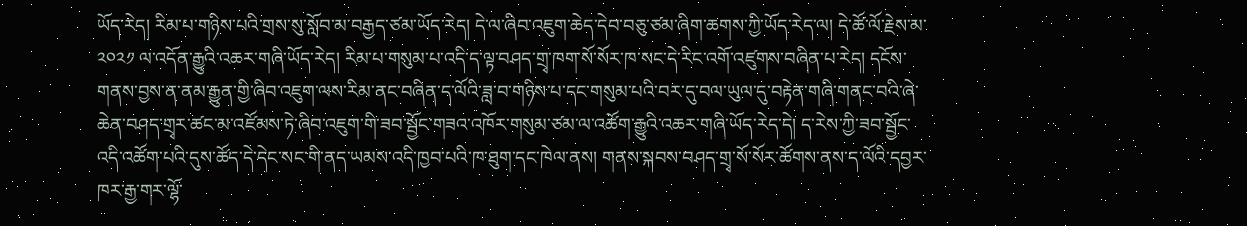ཡོད་རེད། རིམ་པ་གཉིས་པའི་གྲས་སུ་སློབ་མ་བརྒྱད་ཙམ་ཡོད་རེད། དེ་ལ་ཞིབ་འཇུག་ཆེད་དེབ་བཅུ་ཙམ་ཞིག་ཆགས་ཀྱི་ཡོད་རེད་ལ། དེ་ཚོ་ལོ་རྗེས་མ་ ༢༠༢༡ ལ་འདོན་རྒྱུའི་འཆར་གཞི་ཡོད་རེད། རིམ་པ་གསུམ་པ་འདི་ད་ལྟ་བཤད་གྲྭ་ཁག་སོ་སོར་ཁ་སང་དེ་རིང་འགོ་འཛུགས་བཞིན་པ་རེད། དངོས་གནས་བྱས་ན་ནམ་རྒྱུན་གྱི་ཞིབ་འཇུག་ལས་རིམ་ནང་བཞིན་ད་ལོའི་ཟླ་བ་གཉིས་པ་དང་གསུམ་པའི་བར་དུ་བལ་ཡུལ་དུ་བརྟེན་གཞི་གནང་བའི་ཞེ་ཆེན་བཤད་གྲྭར་ཚང་མ་འཛོམས་ཏེ་ཞིབ་འཇུག་གི་ཟབ་སྦྱོང་གཟའ་འཁོར་གསུམ་ཙམ་ལ་འཚོག་རྒྱུའི་འཆར་གཞི་ཡོད་རེད་དེ། ད་རེས་ཀྱི་ཟབ་སྦྱོང་འདི་འཚོག་པའི་དུས་ཚོད་དེ་དེང་སང་གི་ནད་ཡམས་འདི་ཁྱབ་པའི་ཁ་ཐུག་དང་ཁེལ་ནས། གནས་སྐབས་བཤད་གྲྭ་སོ་སོར་ཚོགས་ནས་ད་ལོའི་དབྱར་ཁར་རྒྱ་གར་ལྷོ་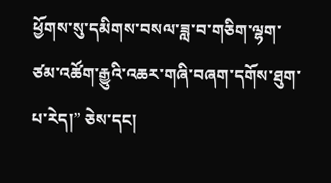ཕྱོགས་སུ་དམིགས་བསལ་ཟླ་བ་གཅིག་ལྷག་ཙམ་འཚོག་རྒྱུའི་འཆར་གཞི་བཞག་དགོས་ཐུག་པ་རེད།” ཅེས་དང།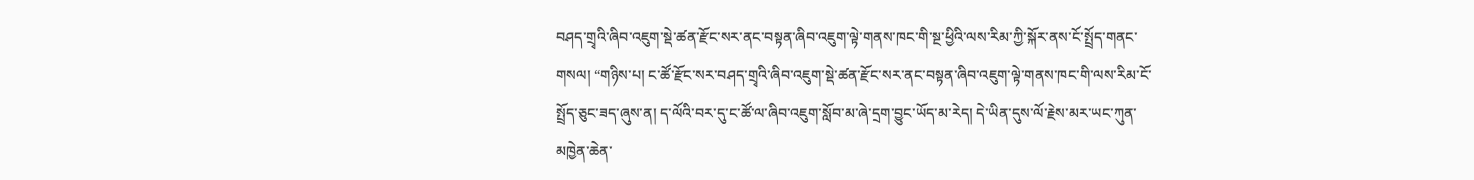བཤད་གྲྭའི་ཞིབ་འཇུག་སྡེ་ཚན་རྫོང་སར་ནང་བསྟན་ཞིབ་འཇུག་ལྟེ་གནས་ཁང་གི་སྔ་ཕྱིའི་ལས་རིམ་ཀྱི་སྐོར་ནས་ངོ་སྤྲོད་གནང་གསལ། “གཉིས་པ། ང་ཚོ་རྫོང་སར་བཤད་གྲྭའི་ཞིབ་འཇུག་སྡེ་ཚན་རྫོང་སར་ནང་བསྟན་ཞིབ་འཇུག་ལྟེ་གནས་ཁང་གི་ལས་རིམ་ངོ་སྤྲོད་ཅུང་ཟད་ཞུས་ན། ད་ལོའི་བར་དུ་ང་ཚོ་ལ་ཞིབ་འཇུག་སློབ་མ་ཞེ་དྲག་བྱུང་ཡོད་མ་རེད། དེ་ཡིན་དུས་ལོ་རྗེས་མར་ཡང་ཀུན་མཁྱེན་ཆེན་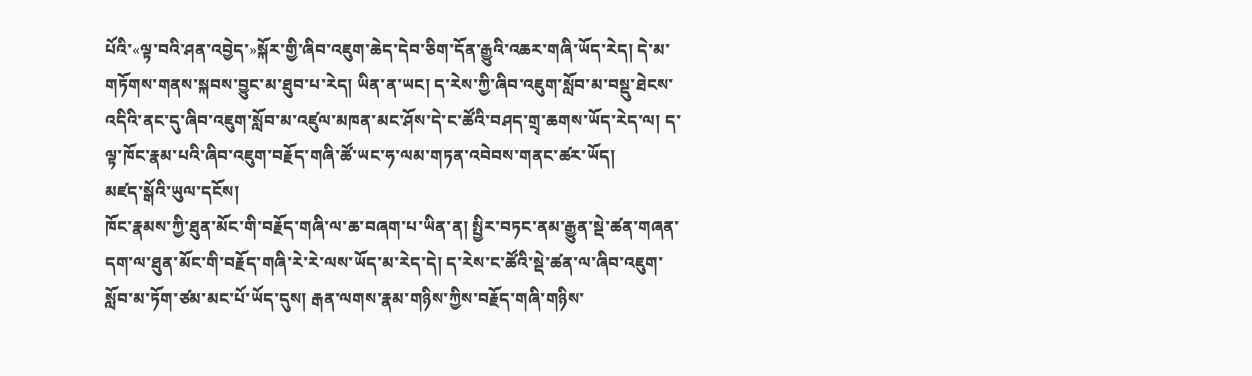པོའི་«ལྟ་བའི་ཤན་འབྱེད་»སྐོར་གྱི་ཞིབ་འཇུག་ཆེད་དེབ་ཅིག་དོན་རྒྱུའི་འཆར་གཞི་ཡོད་རེད། དེ་མ་གཏོགས་གནས་སྐབས་བྱུང་མ་ཐུབ་པ་རེད། ཡིན་ན་ཡང། ད་རེས་ཀྱི་ཞིབ་འཇུག་སློབ་མ་བསྡུ་ཐེངས་འདིའི་ནང་དུ་ཞིབ་འཇུག་སློབ་མ་འཛུལ་མཁན་མང་ཤོས་དེ་ང་ཚོའི་བཤད་གྲྭ་ཆགས་ཡོད་རེད་ལ། ད་ལྟ་ཁོང་རྣམ་པའི་ཞིབ་འཇུག་བརྗོད་གཞི་ཚོ་ཡང་ཧ་ལམ་གཏན་འབེབས་གནང་ཚར་ཡོད།
མཛད་སྒོའི་ཡུལ་དངོས།
ཁོང་རྣམས་ཀྱི་ཐུན་མོང་གི་བརྗོད་གཞི་ལ་ཆ་བཞག་པ་ཡིན་ན། སྤྱིར་བཏང་ནམ་རྒྱུན་སྡེ་ཚན་གཞན་དག་ལ་ཐུན་མོང་གི་བརྗོད་གཞི་རེ་རེ་ལས་ཡོད་མ་རེད་དེ། ད་རེས་ང་ཚོའི་སྡེ་ཚན་ལ་ཞིབ་འཇུག་སློབ་མ་ཏོག་ཙམ་མང་པོ་ཡོད་དུས། རྒན་ལགས་རྣམ་གཉིས་ཀྱིས་བརྗོད་གཞི་གཉིས་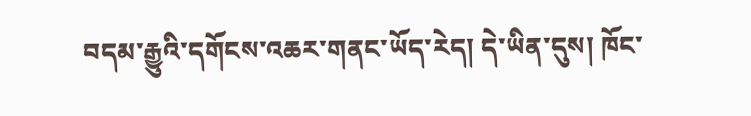བདམ་རྒྱུའི་དགོངས་འཆར་གནང་ཡོད་རེད། དེ་ཡིན་དུས། ཁོང་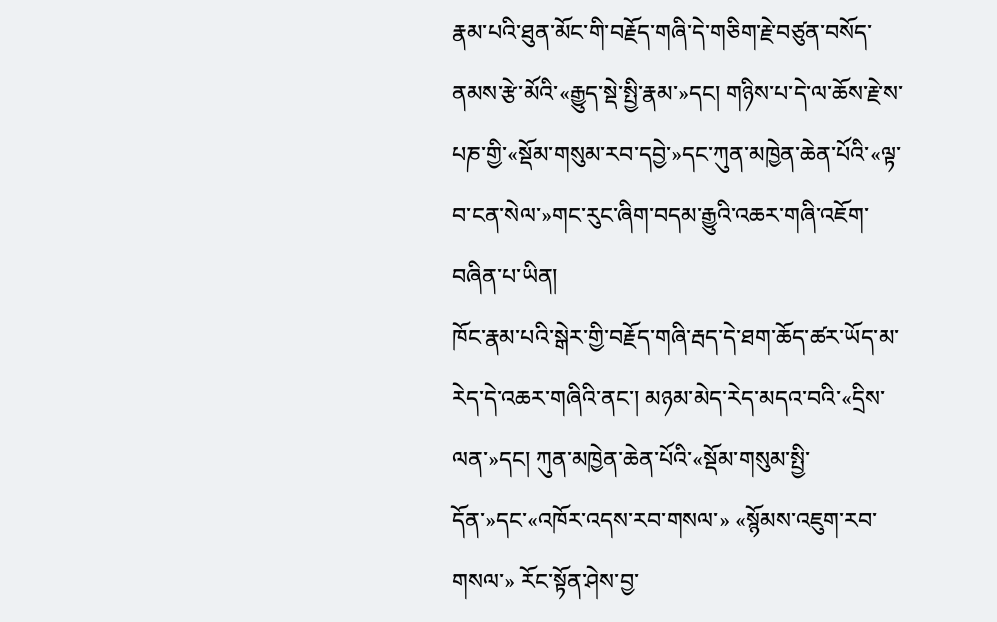རྣམ་པའི་ཐུན་མོང་གི་བརྗོད་གཞི་དེ་གཅིག་རྗེ་བཙུན་བསོད་ནམས་རྩེ་མོའི་«རྒྱུད་སྡེ་སྤྱི་རྣམ་»དང། གཉིས་པ་དེ་ལ་ཆོས་རྗེ་ས་པཎ་གྱི་«སྡོམ་གསུམ་རབ་དབྱེ་»དང་ཀུན་མཁྱེན་ཆེན་པོའི་«ལྟ་བ་ངན་སེལ་»གང་རུང་ཞིག་བདམ་རྒྱུའི་འཆར་གཞི་འཇོག་བཞིན་པ་ཡིན།
ཁོང་རྣམ་པའི་སྒེར་གྱི་བརྗོད་གཞི་རྦད་དེ་ཐག་ཆོད་ཚར་ཡོད་མ་རེད་དེ་འཆར་གཞིའི་ནང་། མཉམ་མེད་རེད་མདའ་བའི་«དྲིས་ལན་»དང། ཀུན་མཁྱེན་ཆེན་པོའི་«སྡོམ་གསུམ་སྤྱི་དོན་»དང་«འཁོར་འདས་རབ་གསལ་» «སྙོམས་འཇུག་རབ་གསལ་» རོང་སྟོན་ཤེས་བྱ་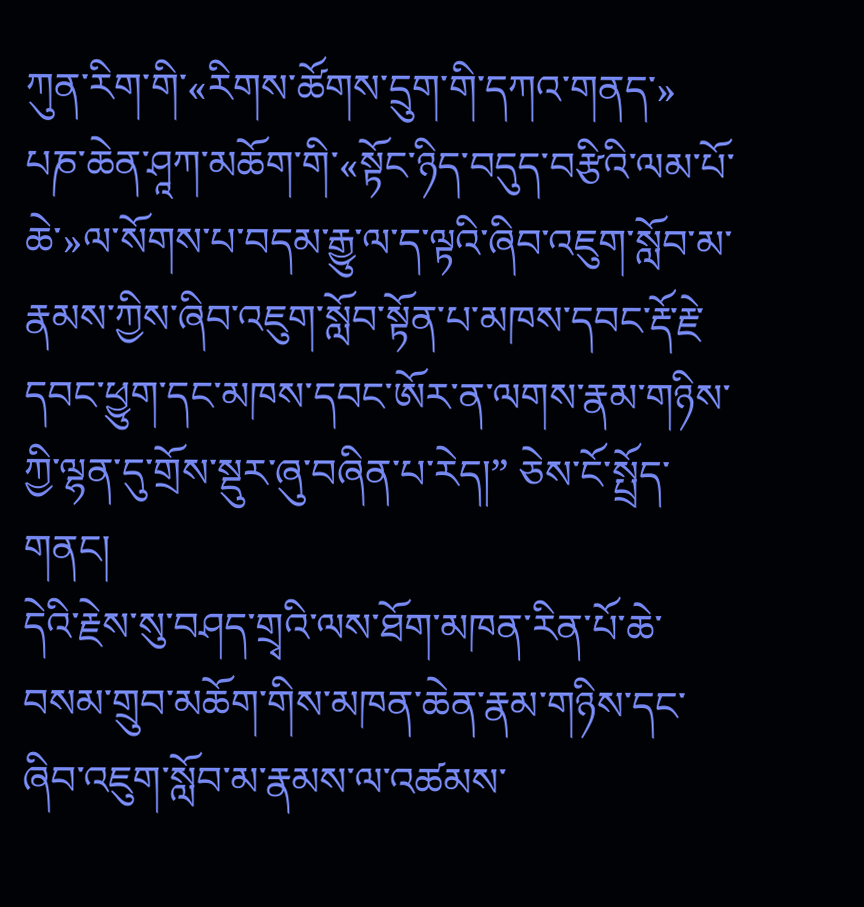ཀུན་རིག་གི་«རིགས་ཚོགས་དྲུག་གི་དཀའ་གནད་» པཎ་ཆེན་ཤཱཀ་མཆོག་གི་«སྟོང་ཉིད་བདུད་བརྩིའི་ལམ་པོ་ཆེ་»ལ་སོགས་པ་བདམ་རྒྱུ་ལ་ད་ལྟའི་ཞིབ་འཇུག་སློབ་མ་རྣམས་ཀྱིས་ཞིབ་འཇུག་སློབ་སྟོན་པ་མཁས་དབང་རྡོ་རྗེ་དབང་ཕྱུག་དང་མཁས་དབང་ཨོར་ན་ལགས་རྣམ་གཉིས་ཀྱི་ལྷན་དུ་གྲོས་སྡུར་ཞུ་བཞིན་པ་རེད།” ཅེས་ངོ་སྤྲོད་གནང།
དེའི་རྗེས་སུ་བཤད་གྲྭའི་ལས་ཐོག་མཁན་རིན་པོ་ཆེ་བསམ་གྲུབ་མཆོག་གིས་མཁན་ཆེན་རྣམ་གཉིས་དང་ཞིབ་འཇུག་སློབ་མ་རྣམས་ལ་འཚམས་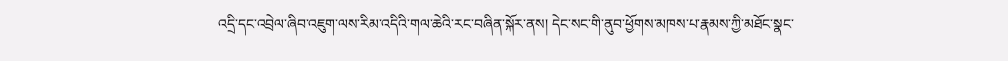འདྲི་དང་འབྲེལ་ཞིབ་འཇུག་ལས་རིམ་འདིའི་གལ་ཆེའི་རང་བཞིན་སྐོར་ནས། དེང་སང་གི་ནུབ་ཕྱོགས་མཁས་པ་རྣམས་ཀྱི་མཐོང་སྣང་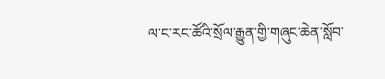ལ་ང་རང་ཚོའི་སྲོལ་རྒྱུན་གྱི་གཞུང་ཆེན་སློབ་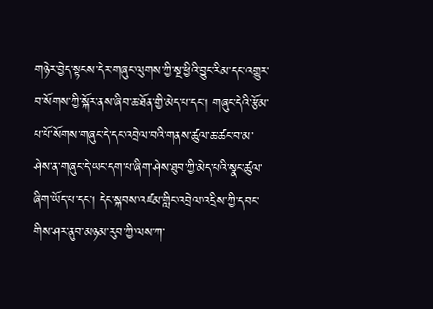གཉེར་བྱེད་སྟངས་དེར་གཞུང་ལུགས་ཀྱི་སྔ་ཕྱིའི་བྱུང་རིམ་དང་འགྱུར་བ་སོགས་ཀྱི་སྐོར་ནས་ཞིབ་ཆ་ཐོན་གྱི་མེད་པ་དང། གཞུང་དེའི་རྩོམ་པ་པོ་སོགས་གཞུང་དེ་དང་འབྲེལ་བའི་གནས་ཚུལ་ཆ་ཚང་བ་མ་ཤེས་ན་གཞུང་དེ་ཡང་དག་པ་ཞིག་ཤེས་ཐུབ་ཀྱི་མེད་པའི་སྣང་ཚུལ་ཞིག་ཡོད་པ་དང། དེང་སྐབས་འཛམ་གླིང་འབྲེལ་འདྲིས་ཀྱི་དབང་གིས་ཤར་ནུབ་མཉམ་རུབ་ཀྱི་ལས་ཀ་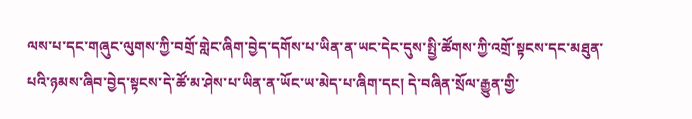ལས་པ་དང་གཞུང་ལུགས་ཀྱི་བགྲོ་གླེང་ཞིག་བྱེད་དགོས་པ་ཡིན་ན་ཡང་དེང་དུས་སྤྱི་ཚོགས་ཀྱི་འགྲོ་སྟངས་དང་མཐུན་པའི་ཉམས་ཞིབ་བྱེད་སྟངས་དེ་ཚོ་མ་ཤེས་པ་ཡིན་ན་ཡོང་ཡ་མེད་པ་ཞིག་དང། དེ་བཞིན་སྲོལ་རྒྱུན་གྱི་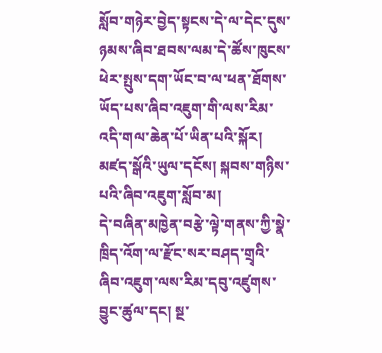སློབ་གཉེར་བྱེད་སྟངས་དེ་ལ་དེང་དུས་ཉམས་ཞིབ་ཐབས་ལམ་དེ་ཚོས་ཁུངས་ཕེར་སྤུས་དག་ཡོང་བ་ལ་ཕན་ཐོགས་ཡོད་པས་ཞིབ་འཇུག་གི་ལས་རིམ་འདི་གལ་ཆེན་པོ་ཡིན་པའི་སྐོར།
མཛད་སྒོའི་ཡུལ་དངོས། སྐབས་གཉིས་པའི་ཞིབ་འཇུག་སློབ་མ།
དེ་བཞིན་མཁྱེན་བརྩེ་ལྟེ་གནས་ཀྱི་སྣེ་ཁྲིད་འོག་ལ་རྫོང་སར་བཤད་གྲྭའི་ཞིབ་འཇུག་ལས་རིམ་དབུ་འཛུགས་བྱུང་ཚུལ་དང། སྔ་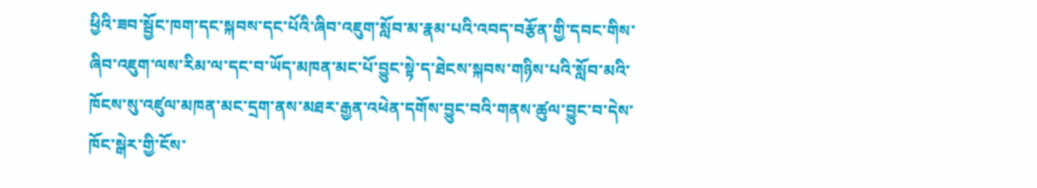ཕྱིའི་ཟབ་སྦྱོང་ཁག་དང་སྐབས་དང་པོའི་ཞིབ་འཇུག་སློབ་མ་རྣམ་པའི་འབད་བརྩོན་གྱི་དབང་གིས་ཞིབ་འཇུག་ལས་རིམ་ལ་དང་བ་ཡོད་མཁན་མང་པོ་བྱུང་སྟེ་ད་ཐེངས་སྐབས་གཉིས་པའི་སློབ་མའི་ཁོངས་སུ་འཛུལ་མཁན་མང་དྲག་ནས་མཐར་རྒྱན་འཕེན་དགོས་བྱུང་བའི་གནས་ཚུལ་བྱུང་བ་དེས་ཁོང་སྒེར་གྱི་ངོས་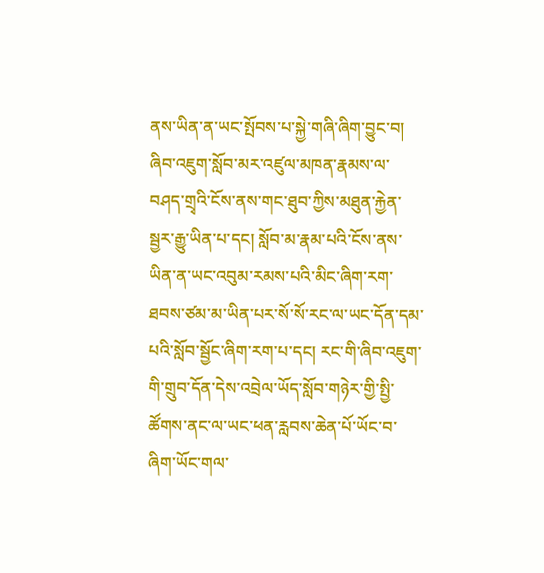ནས་ཡིན་ན་ཡང་སྤོབས་པ་སྐྱེ་གཞི་ཞིག་བྱུང་བ། ཞིབ་འཇུག་སློབ་མར་འཛུལ་མཁན་རྣམས་ལ་བཤད་གྲྭའི་ངོས་ནས་གང་ཐུབ་ཀྱིས་མཐུན་རྐྱེན་སྦྱར་རྒྱུ་ཡིན་པ་དང། སློབ་མ་རྣམ་པའི་ངོས་ནས་ཡིན་ན་ཡང་འབུམ་རམས་པའི་མིང་ཞིག་རག་ཐབས་ཙམ་མ་ཡིན་པར་སོ་སོ་རང་ལ་ཡང་དོན་དམ་པའི་སློབ་སྦྱོང་ཞིག་རག་པ་དང། རང་གི་ཞིབ་འཇུག་གི་གྲུབ་དོན་དེས་འབྲེལ་ཡོད་སློབ་གཉེར་གྱི་སྤྱི་ཚོགས་ནང་ལ་ཡང་ཕན་རླབས་ཆེན་པོ་ཡོང་བ་ཞིག་ཡོང་གལ་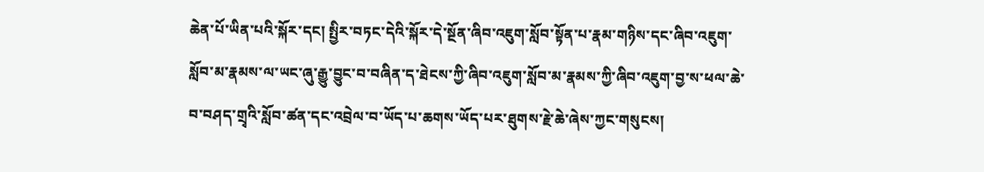ཆེན་པོ་ཡིན་པའི་སྐོར་དང། སྤྱིར་བཏང་དེའི་སྐོར་དེ་སྔོན་ཞིབ་འཇུག་སློབ་སྟོན་པ་རྣམ་གཉིས་དང་ཞིབ་འཇུག་སློབ་མ་རྣམས་ལ་ཡང་ཞུ་རྒྱུ་བྱུང་བ་བཞིན་ད་ཐེངས་ཀྱི་ཞིབ་འཇུག་སློབ་མ་རྣམས་ཀྱི་ཞིབ་འཇུག་བྱ་ས་ཕལ་ཆེ་བ་བཤད་གྲྭའི་སློབ་ཚན་དང་འབྲེལ་བ་ཡོད་པ་ཆགས་ཡོད་པར་ཐུགས་རྗེ་ཆེ་ཞེས་ཀྱང་གསུངས།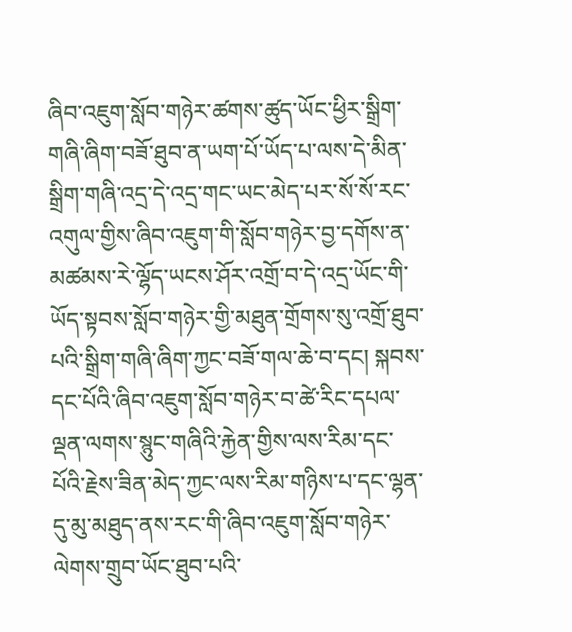ཞིབ་འཇུག་སློབ་གཉེར་ཚགས་ཚུད་ཡོང་ཕྱིར་སྒྲིག་གཞི་ཞིག་བཟོ་ཐུབ་ན་ཡག་པོ་ཡོད་པ་ལས་དེ་མིན་སྒྲིག་གཞི་འདྲ་དེ་འདྲ་གང་ཡང་མེད་པར་སོ་སོ་རང་འགུལ་གྱིས་ཞིབ་འཇུག་གི་སློབ་གཉེར་བྱ་དགོས་ན་མཚམས་རེ་ལྷོད་ཡངས་ཤོར་འགྲོ་བ་དེ་འདྲ་ཡོང་གི་ཡོད་སྟབས་སློབ་གཉེར་གྱི་མཐུན་གྲོགས་སུ་འགྲོ་ཐུབ་པའི་སྒྲིག་གཞི་ཞིག་ཀྱང་བཟོ་གལ་ཆེ་བ་དང། སྐབས་དང་པོའི་ཞིབ་འཇུག་སློབ་གཉེར་བ་ཚེ་རིང་དཔལ་ལྡན་ལགས་སྙུང་གཞིའི་རྐྱེན་གྱིས་ལས་རིམ་དང་པོའི་རྗེས་ཟིན་མེད་ཀྱང་ལས་རིམ་གཉིས་པ་དང་ལྷན་དུ་མུ་མཐུད་ནས་རང་གི་ཞིབ་འཇུག་སློབ་གཉེར་ལེགས་གྲུབ་ཡོང་ཐུབ་པའི་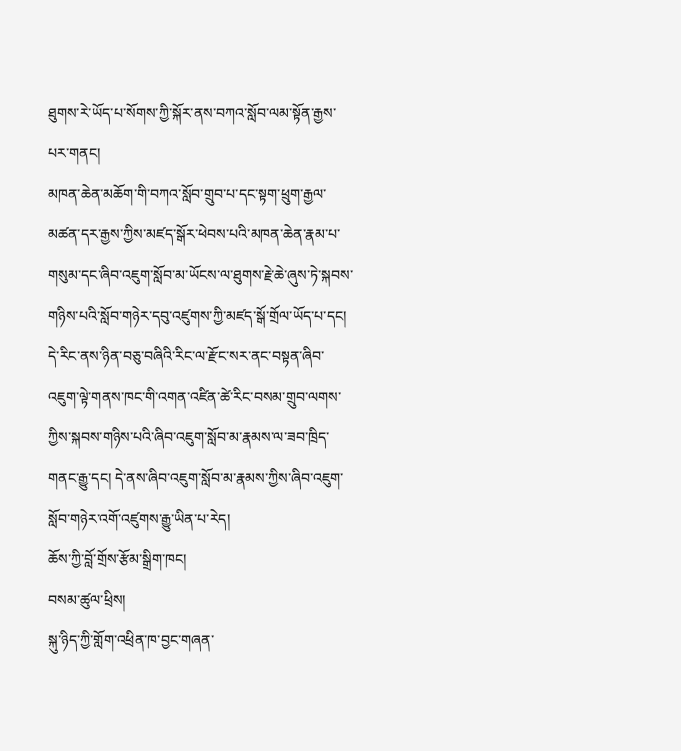ཐུགས་རེ་ཡོད་པ་སོགས་ཀྱི་སྐོར་ནས་བཀའ་སློབ་ལམ་སྟོན་རྒྱས་པར་གནང།
མཁན་ཆེན་མཆོག་གི་བཀའ་སློབ་གྲུབ་པ་དང་སྟག་ཕྲུག་རྒྱལ་མཚན་དར་རྒྱས་ཀྱིས་མཛད་སྒོར་ཕེབས་པའི་མཁན་ཆེན་རྣམ་པ་གསུམ་དང་ཞིབ་འཇུག་སློབ་མ་ཡོངས་ལ་ཐུགས་རྗེ་ཆེ་ཞུས་ཏེ་སྐབས་གཉིས་པའི་སློབ་གཉེར་དབུ་འཛུགས་ཀྱི་མཛད་སྒོ་གྲོལ་ཡོད་པ་དང། དེ་རིང་ནས་ཉིན་བཅུ་བཞིའི་རིང་ལ་རྫོང་སར་ནང་བསྟན་ཞིབ་འཇུག་ལྟེ་གནས་ཁང་གི་འགན་འཛིན་ཚེ་རིང་བསམ་གྲུབ་ལགས་ཀྱིས་སྐབས་གཉིས་པའི་ཞིབ་འཇུག་སློབ་མ་རྣམས་ལ་ཟབ་ཁྲིད་གནང་རྒྱུ་དང། དེ་ནས་ཞིབ་འཇུག་སློབ་མ་རྣམས་ཀྱིས་ཞིབ་འཇུག་སློབ་གཉེར་འགོ་འཛུགས་རྒྱུ་ཡིན་པ་རེད།
ཆོས་ཀྱི་བློ་གྲོས་རྩོམ་སྒྲིག་ཁང།
བསམ་ཚུལ་ཕྲིས།
སྐུ་ཉིད་ཀྱི་གློག་འཕྲིན་ཁ་བྱང་གཞན་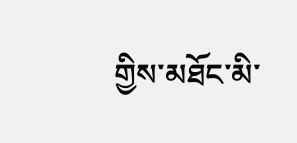གྱིས་མཐོང་མི་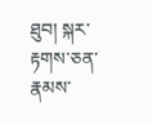ཐུབ། སྐར་རྟགས་ཅན་རྣམས་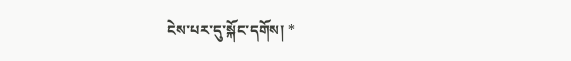ངེས་པར་དུ་སྐོང་དགོས། *